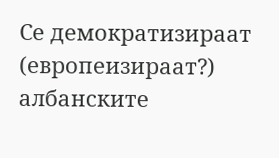Се демократизираат (европеизираат?) албанските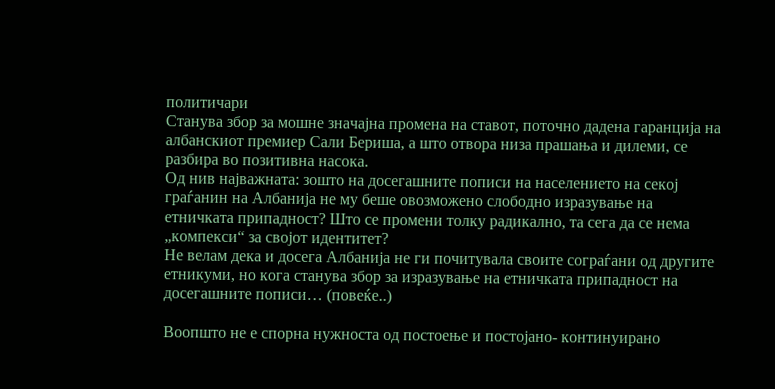политичари
Станува збор за мошне значајна промена на ставот, поточно дадена гаранција на албанскиот премиер Сали Бериша, а што отвора низа прашања и дилеми, се разбира во позитивна насока.
Од нив најважната: зошто на досегашните пописи на населението на секој граѓанин на Албанија не му беше овозможено слободно изразување на етничката припадност? Што се промени толку радикално, та сега да се нема „компекси“ за својот идентитет?
Не велам дека и досега Албанија не ги почитувала своите сограѓани од другите етникуми, но кога станува збор за изразување на етничката припадност на досегашните пописи… (повеќе..)

Воопшто не е спорна нужноста од постоење и постојано- континуирано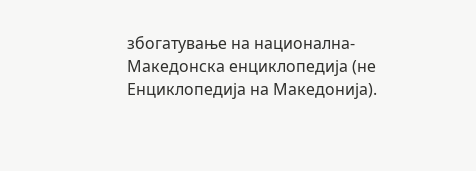збогатување на национална- Македонска енциклопедија (не Енциклопедија на Македонија).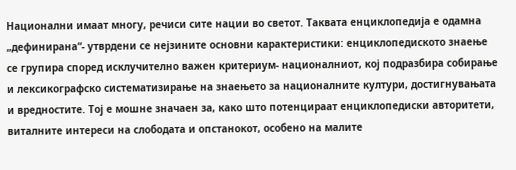Национални имаат многу, речиси сите нации во светот. Таквата енциклопедија е одамна „дефинирана“- утврдени се нејзините основни карактеристики: енциклопедиското знаење се групира според исклучително важен критериум- националниот, кој подразбира собирање и лексикографско систематизирање на знаењето за националните култури, достигнувањата и вредностите. Тој е мошне значаен за, како што потенцираат енциклопедиски авторитети, виталните интереси на слободата и опстанокот, особено на малите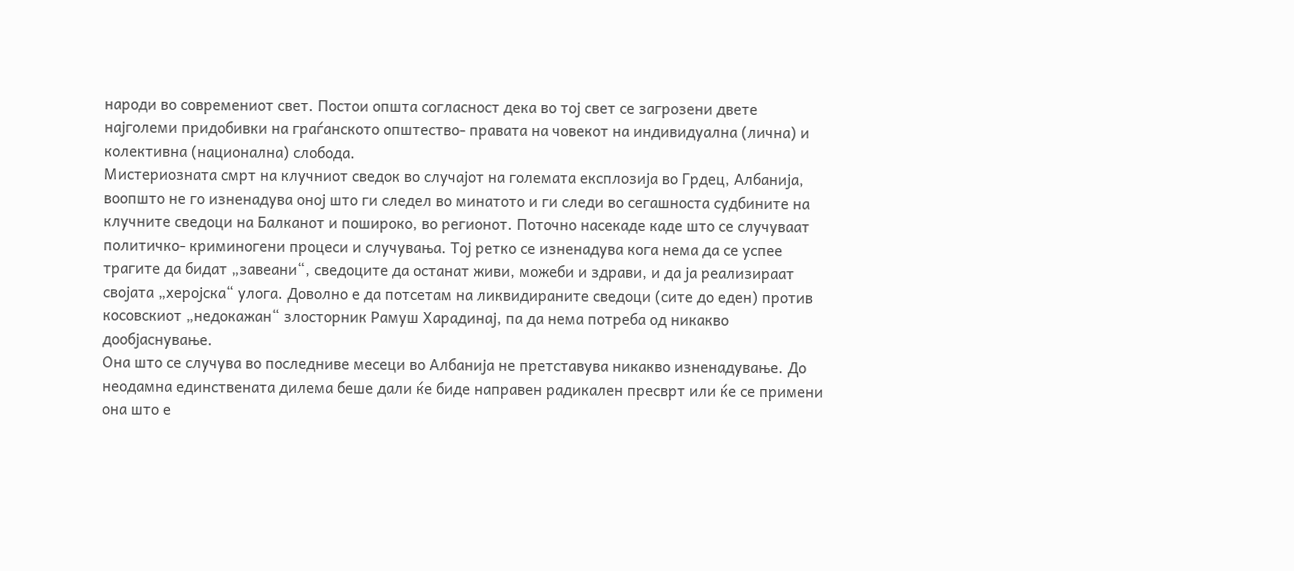народи во современиот свет. Постои општа согласност дека во тој свет се загрозени двете најголеми придобивки на граѓанското општество- правата на човекот на индивидуална (лична) и колективна (национална) слобода.
Мистериозната смрт на клучниот сведок во случајот на големата експлозија во Грдец, Албанија, воопшто не го изненадува оној што ги следел во минатото и ги следи во сегашноста судбините на клучните сведоци на Балканот и пошироко, во регионот. Поточно насекаде каде што се случуваат политичко- криминогени процеси и случувања. Тој ретко се изненадува кога нема да се успее трагите да бидат „завеани“, сведоците да останат живи, можеби и здрави, и да ја реализираат својата „херојска“ улога. Доволно е да потсетам на ликвидираните сведоци (сите до еден) против косовскиот „недокажан“ злосторник Рамуш Харадинај, па да нема потреба од никакво дообјаснување.
Она што се случува во последниве месеци во Албанија не претставува никакво изненадување. До неодамна единствената дилема беше дали ќе биде направен радикален пресврт или ќе се примени она што е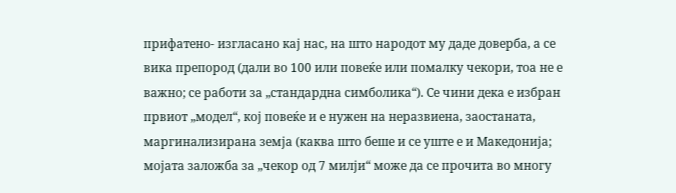прифатено- изгласано кај нас, на што народот му даде доверба, а се вика препород (дали во 100 или повеќе или помалку чекори, тоа не е важно; се работи за „стандардна симболика“). Се чини дека е избран првиот „модел“, кој повеќе и е нужен на неразвиена, заостаната, маргинализирана земја (каква што беше и се уште е и Македонија; мојата заложба за „чекор од 7 милји“ може да се прочита во многу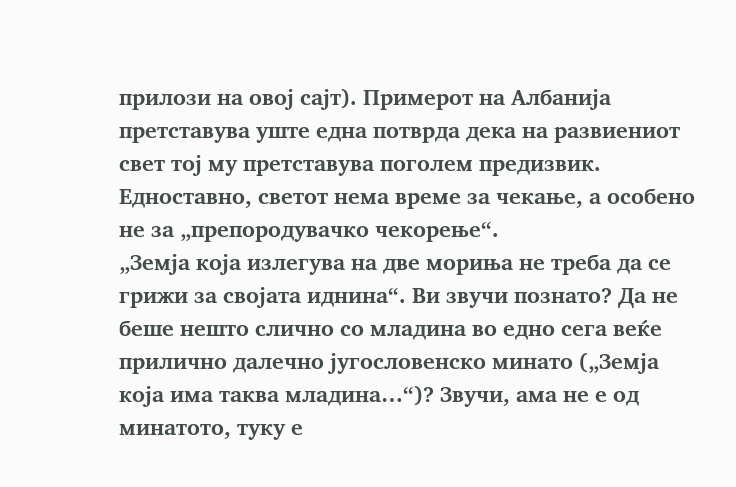прилози на овој сајт). Примерот на Албанија претставува уште една потврда дека на развиениот свет тој му претставува поголем предизвик. Едноставно, светот нема време за чекање, а особено не за „препородувачко чекорење“.
„Земја која излегува на две мориња не треба да се грижи за својата иднина“. Ви звучи познато? Да не беше нешто слично со младина во едно сега веќе прилично далечно југословенско минато („Земја која има таква младина…“)? Звучи, ама не е од минатото, туку е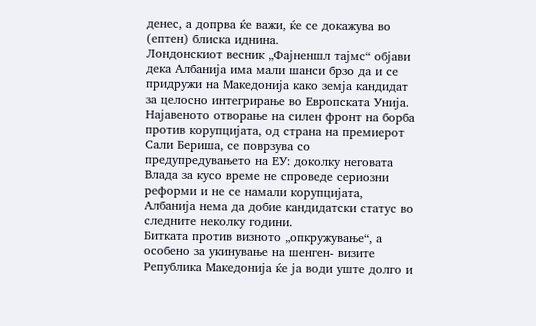денес, а допрва ќе важи, ќе се докажува во (ептен) блиска иднина.
Лондонскиот весник „Фајненшл тајмс“ објави дека Албанија има мали шанси брзо да и се придружи на Македонија како земја кандидат за целосно интегрирање во Европската Унија. Најавеното отворање на силен фронт на борба против корупцијата, од страна на премиерот Сали Бериша, се поврзува со предупредувањето на ЕУ: доколку неговата Влада за кусо време не спроведе сериозни реформи и не се намали корупцијата, Албанија нема да добие кандидатски статус во следните неколку години.
Битката против визното „опкружување“, а особено за укинување на шенген- визите Република Македонија ќе ја води уште долго и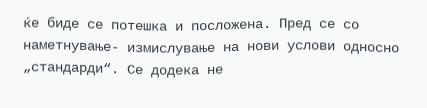ќе биде се потешка и посложена. Пред се со наметнување- измислување на нови услови односно „стандарди“. Се додека не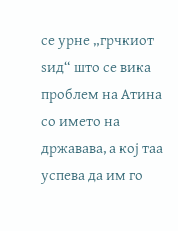се урне „грчкиот ѕид“ што се вика проблем на Атина со името на државава, а кој таа успева да им го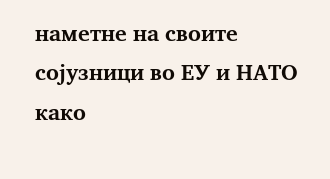наметне на своите сојузници во ЕУ и НАТО како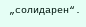„солидарен“.